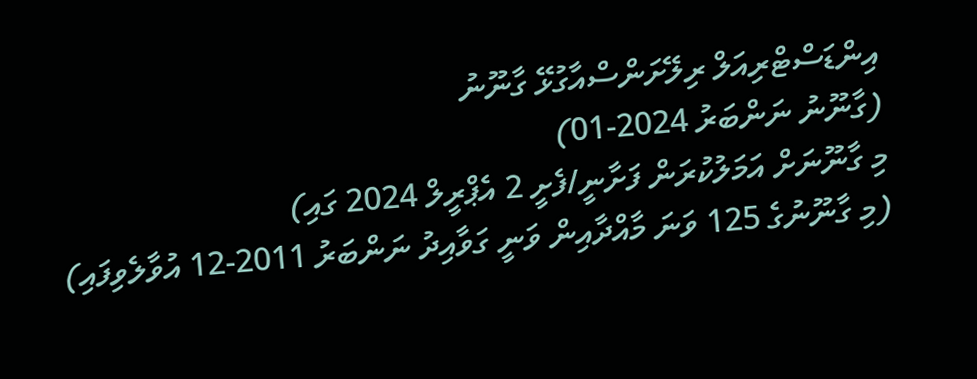އިންޑަސްޓްރިއަލް ރިލޭށަންސްއާގުޅޭ ގާނޫނު
(ގާނޫނު ނަންބަރު 2024-01)
މި ގާނޫނަށް އަމަލުކުރަން ފަށާނީ/ފެށީ 2 އެޕްރީލް 2024 ގައި)
(މި ގާނޫނުގެ 125 ވަނަ މާއްދާއިން ވަނީ ގަވާއިދު ނަންބަރު 2011-12 އުވާލެވިފައި)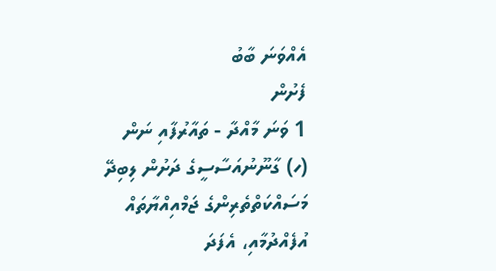އެއްވަނަ ބާބު
ފެށުން
1 ވަނަ މާއްދާ - ތައާރުފާއި ނަން
(ހ) ގާނޫނުއަސާސީގެ ދަށުން ލިބިދޭ މަސައްކަތްތެރިންގެ ޖަމްއިއްޔާތައް އުފެއްދުމާއި، އެފަދަ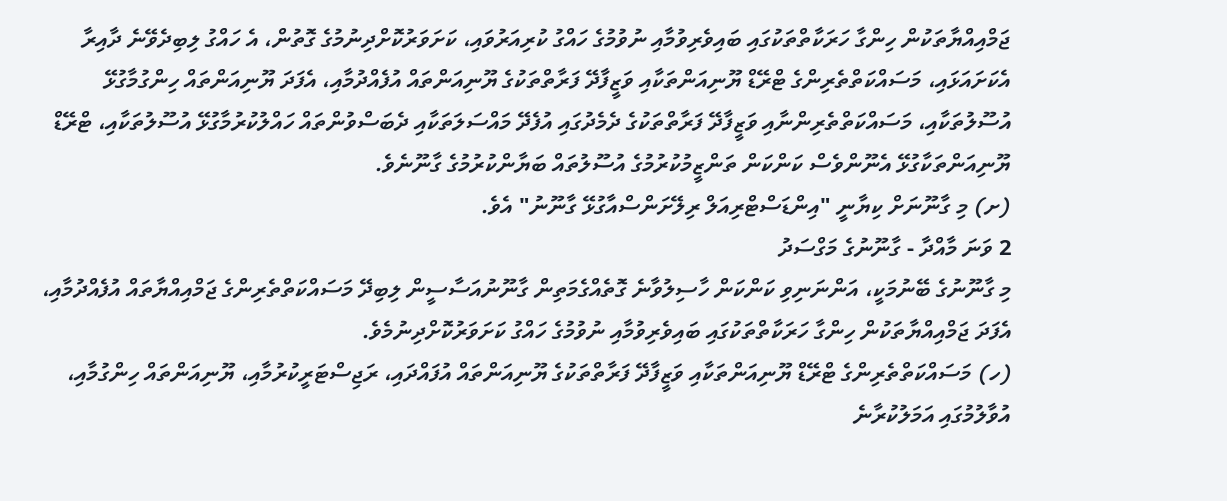ޖަމްއިއްޔާތަކުން ހިންގާ ހަރަކާތްތަކުގައި ބައިވެރިވުމާއި ނުވުމުގެ ހައްގު ކުރިއަރުވައި، ކަށަވަރުކޮށްދިނުމުގެ ގޮތުން، އެ ހައްގު ލިބިދެވޭނެ ދާއިރާ އެކަށައަޅައި، މަސައްކަތްތެރިންގެ ޓްރޭޑް ޔޫނިއަންތަކާއި ވަޒީފާދޭ ފަރާތްތަކުގެ ޔޫނިއަންތައް އުފެއްދުމާއި، އެފަދަ ޔޫނިއަންތައް ހިންގުމާގުޅޭ އުސޫލުތަކާއި، މަސައްކަތްތެރިންނާއި ވަޒީފާދޭ ފަރާތްތަކުގެ ދެމެދުގައި އުފެދޭ މައްސަލަތަކާއި ދެބަސްވުންތައް ހައްލުކުރުމާގުޅޭ އުސޫލުތަކާއި، ޓްރޭޑް ޔޫނިއަންތަކާގުޅޭ އެނޫންވެސް ކަންކަން ތަންޒީމުކުރުމުގެ އުސޫލުތައް ބަޔާންކުރުމުގެ ގާނޫނެވެ.
(ށ) މި ގާނޫނަށް ކިޔާނީ "އިންޑަސްޓްރިއަލް ރިލޭށަންސްއާގުޅޭ ގާނޫނު" އެވެ.
2 ވަނަ މާއްދާ - ގާނޫނުގެ މަގްސަދު
މި ގާނޫނުގެ ބޭނުމަކީ، އަންނަނިވި ކަންކަން ހާސިލުވާނެ ގޮތެއްގެމަތިން ގާނޫނުއަސާސީން ލިބިދޭ މަސައްކަތްތެރިންގެ ޖަމްއިއްޔާތައް އުފެއްދުމާއި، އެފަދަ ޖަމްއިއްޔާތަކުން ހިންގާ ހަރަކާތްތަކުގައި ބައިވެރިވުމާއި ނުވުމުގެ ހައްގު ކަށަވަރުކޮށްދިނުމެވެ.
(ހ) މަސައްކަތްތެރިންގެ ޓްރޭޑް ޔޫނިއަންތަކާއި ވަޒީފާދޭ ފަރާތްތަކުގެ ޔޫނިއަންތައް އުފައްދައި، ރަޖިސްޓަރީކުރުމާއި، ޔޫނިއަންތައް ހިންގުމާއި، އުވާލުމުގައި އަމަލުކުރާނެ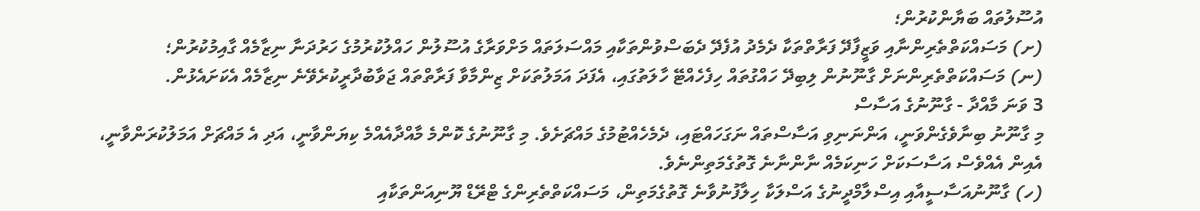އުސޫލުތައް ބަޔާންކުރުން؛
(ށ) މަސައްކަތްތެރިންނާއި ވަޒީފާދޭ ފަރާތްތަކާ ދެމެދު އުފެދޭ ދެބަސްވުންތަކާއި މައްސަލަތައް މަށްވަރާގެ އުސޫލުން ހައްލުކުރުމުގެ ހަރުދަނާ ނިޒާމެއް ގާއިމުކުރުން؛
(ނ) މަސައްކަތްތެރިންނަށް ގާނޫނުން ލިބިދޭ ހައްގުތައް ހިފެހެއްޓޭ ހާލަތުގައި، އެފަދަ އަމަލުތަކަށް ޒިންމާވާ ފަރާތްތައް ޖަވާބުދާރީކުރެވޭނެ ނިޒާމެއް އެކަށައެޅުން.
3 ވަނަ މާއްދާ - ގާނޫނުގެ އަސާސް
މި ގާނޫނު ބިނާވެގެންވަނީ، އަންނަނިވި އަސާސްތައް ނަގަހައްޓައި، ދެމެހެއްޓުމުގެ މައްޗަށެވެ. މި ގާނޫނުގެ ކޮންމެ މާއްދާއެއްމެ ކިޔަންވާނީ، އަދި އެ މައްޗަށް އަމަލުކުރަންވާނީ، އެއިން އެއްވެސް އަސާސަކަށް ހަނިކަމެއް ނާންނާނެ ގޮތުގެމަތިންނެވެ.
(ހ) ގާނޫނުއަސާސީއާއި އިސްލާމްދީނުގެ އަސްލަކާ ހިލާފުނުވާނެ ގޮތުގެމަތިން، މަސައްކަތްތެރިންގެ ޓްރޭޑް ޔޫނިއަންތަކާއި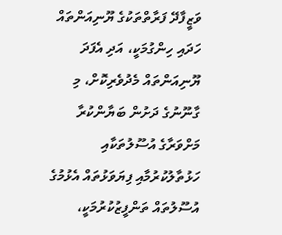ވަޒީފާދޭ ފަރާތްތަކުގެ ޔޫނިއަންތައް ހަދައި ހިންގުމަކީ، އަދި އެފަދަ ޔޫނިއަންތައް މެދުވެރިކޮށް، މި ގާނޫނުގެ ދަށުން ބަޔާންކުރާ މަށްވަރާގެ އުސޫލުތަކާއި ހަޅުތާލުކުރުމާއި ފިޔަވަޅުތައް އެޅުމުގެ އުސޫލުތައް ތަންފީޒުކުރުމަކީ،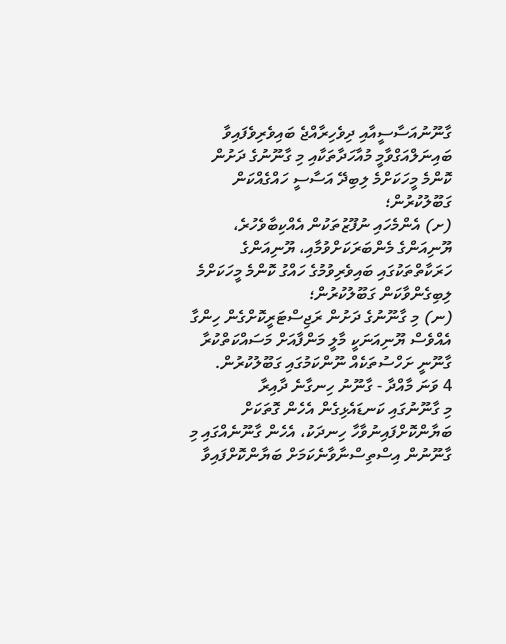ގާނޫނުއަސާސީއާއި ދިވެހިރާއްޖެ ބައިވެރިވެފައިވާ ބައިނަލްއަގްވާމީ މުއާހަދާތަކާއި މި ގާނޫނުގެ ދަށުން ކޮންމެ މީހަކަށްމެ ލިބިދޭ އަސާސީ ހައްގެއްކަން ގަބޫލުކުރުން؛
(ށ) އެންމެހައި ނުފޫޒުތަކުން އެއްކިބާވެހުރެ، ޔޫނިއަންގެ މެންބަރަކަށްވުމާއި، ޔޫނިއަންގެ ހަރަކާތްތަކުގައި ބައިވެރިވުމުގެ ހައްގު ކޮންމެ މީހަކަށްމެ ލިބިގެންވާކަން ގަބޫލުކުރުން؛
(ނ) މި ގާނޫނުގެ ދަށުން ރަޖިސްޓަރީކޮށްގެން ހިންގާ އެއްވެސް ޔޫނިއަނަކީ މާލީ މަންފާއަށް މަސައްކަތްކުރާ ގާނޫނީ ށަހްސުތަކެއް ނޫންކަމުގައި ގަބޫލުކުރުން.
4 ވަނަ މާއްދާ - ގާނޫނު ހިނގާނެ ދާއިރާ
މި ގާނޫނުގައި ކަނޑައެޅިގެން އެހެން ގޮތަކަށް ބަޔާންކޮށްފައިނުވާހާ ހިނދަކު، އެހެން ގާނޫނެއްގައި މި ގާނޫނުން އިސްތިސްނާވާނެކަމަށް ބަޔާންކޮށްފައިވާ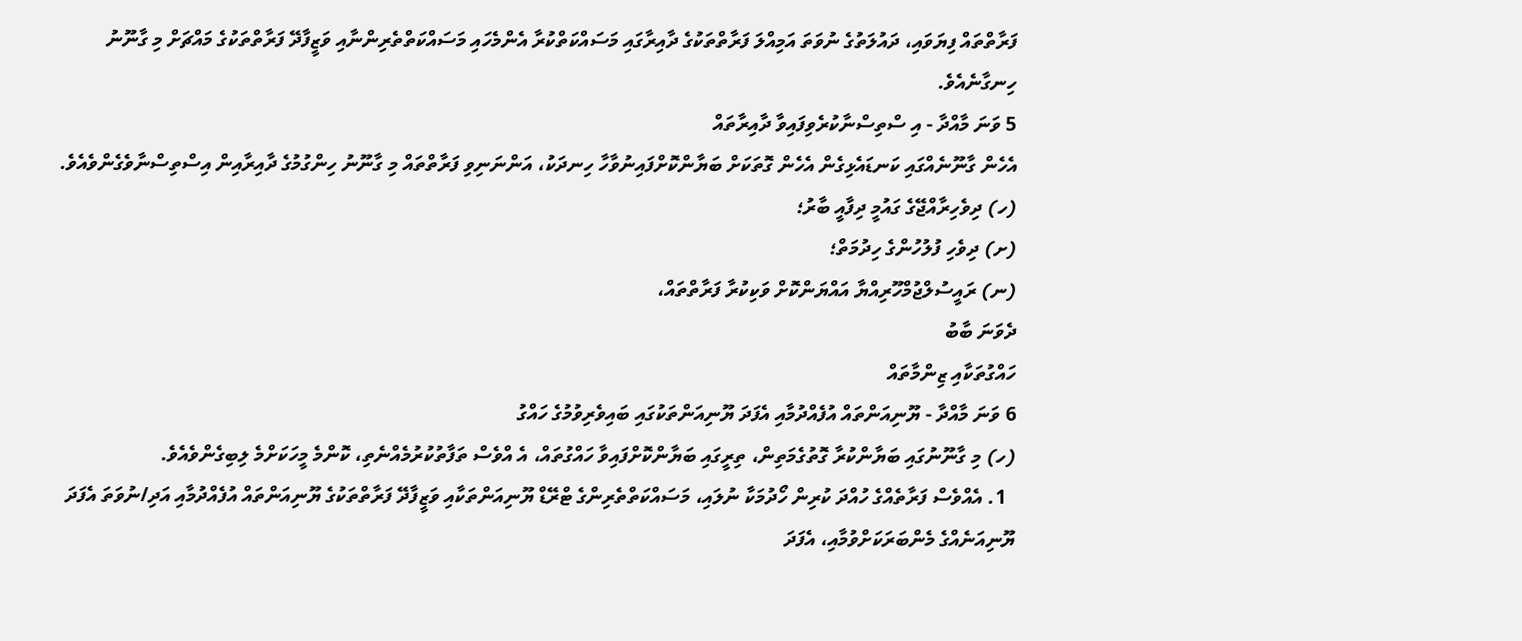ފަރާތްތައް ފިޔަވައި، ދައުލަތުގެ ނުވަތަ އަމިއްލަ ފަރާތްތަކުގެ ދާއިރާގައި މަސައްކަތްކުރާ އެންމެހައި މަސައްކަތްތެރިންނާއި ވަޒީފާދޭ ފަރާތްތަކުގެ މައްޗަށް މި ގާނޫނު ހިނގާނެއެވެ.
5 ވަނަ މާއްދާ - އި ސްތިސްނާކުރެވިފައިވާ ދާއިރާތައް
އެހެން ގާނޫނެއްގައި ކަނޑައެޅިގެން އެހެން ގޮތަކަށް ބަޔާންކޮށްފައިނުވާހާ ހިނދަކު، އަންނަނިވި ފަރާތްތައް މި ގާނޫނު ހިންގުމުގެ ދާއިރާއިން އިސްތިސްނާވެގެންވެއެވެ.
(ހ) ދިވެހިރާއްޖޭގެ ގައުމީ ދިފާއީ ބާރު؛
(ށ) ދިވެހި ފުލުހުންގެ ހިދުމަތް؛
(ނ) ރައީސުލްޖުމްހޫރިއްޔާ އައްޔަންކޮށް ވަކިކުރާ ފަރާތްތައް،
ދެވަނަ ބާބު
ހައްގުތަކާއި ޒިންމާތައް
6 ވަނަ މާއްދާ - ޔޫނިއަންތައް އުފެއްދުމާއި އެފަދަ ޔޫނިއަންތަކުގައި ބައިވެރިވުމުގެ ހައްގު
(ހ) މި ގާނޫނުގައި ބަޔާންކުރާ ގޮތުގެމަތިން، ތިރީގައި ބަޔާންކޮށްފައިވާ ހައްގުތައް، އެ އްވެސް ތަފާތުކުރުމެއްނެތި، ކޮންމެ މީހަކަށްމެ ލިބިގެންވެއެވެ.
  1. އެއްވެސް ފަރާތެއްގެ ހުއްދަ ކުރިން ހޯދުމަކާ ނުލައި، މަސައްކަތްތެރިންގެ ޓްރޭޑް ޔޫނިއަންތަކާއި ވަޒީފާދޭ ފަރާތްތަކުގެ ޔޫނިއަންތައް އުފެއްދުމާއި އަދި/ނުވަތަ އެފަދަ ޔޫނިއަނެއްގެ މެންބަރަކަށްވުމާއި، އެފަދަ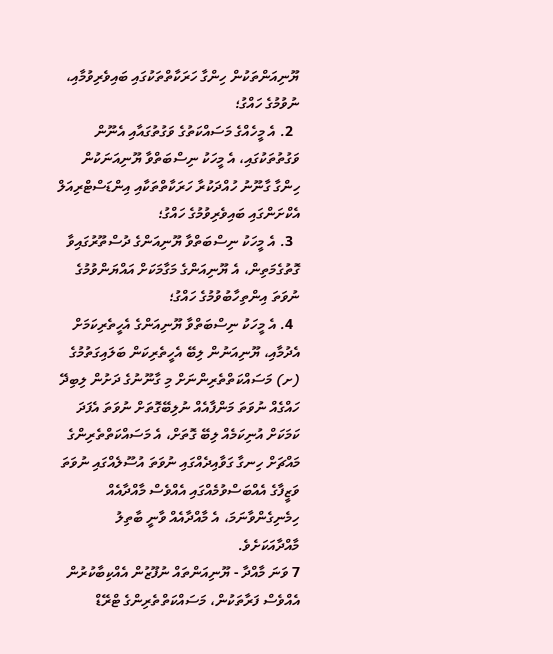ޔޫނިއަންތަކުން ހިންގާ ހަރަކާތްތަކުގައި ބައިވެރިވުމާއި، ނުވުމުގެ ހައްގު؛
  2. އެ މީހެއްގެ މަސައްކަތުގެ ވަގުތުގައާއި އެނޫން ވަގުތުތަކުގައި، އެ މީހަކު ނިސްބަތްވާ ޔޫނިއަނަކުން ހިންގާ ގާނޫނު ހުއްދަކުރާ ހަރަކާތްތަކާއި އިންޑަސްޓްރިއަލް އެކްށަންގައި ބައިވެރިވުމުގެ ހައްގު؛
  3. އެ މީހަކު ނިސްބަތްވާ ޔޫނިއަންގެ ދުސްތޫރުގައިވާ ގޮތުގެމަތިން، އެ ޔޫނިއަންގެ މަގާމަކަށް އައްޔަންވުމުގެ ނުވަތަ އިންތިހާބުވުމުގެ ހައްގު؛
  4. އެ މީހަކު ނިސްބަތްވާ ޔޫނިއަންގެ އެހީތެރިކަމަށް އެދުމާއި، ޔޫނިއަނުން ލިބޭ އެހީތެރިކަން ބަލައިގަތުމުގެ
(ށ) މަސައްކަތްތެރިންނަށް މި ގާނޫނުގެ ދަށުން ލިބިދޭ ހައްގެއް ނުވަތަ މަންފާއެއް ނުލިބޭގޮތަށް ނުވަތަ އެފަދަ ކަމަކަށް އުނިކަމެއް ލިބޭ ގޮތަށް، އެ މަސައްކަތްތެރިންގެ މައްޗަށް ހިނގާ ގަވާއިދެއްގައި ނުވަތަ އުސޫލެއްގައި ނުވަތަ ވަޒީފާގެ އެއްބަސްވުމެއްގައި އެއްވެސް މާއްދާއެއް ހިމެނިގެންވާނަމަ، އެ މާއްދާއެއް ވާނީ ބާތިލު މާއްދާއަކަށެވެ.
7 ވަނަ މާއްދާ - ޔޫނިއަންތައް ނުފޫޒުން އެއްކިބާކުރުން
އެއްވެސް ފަރާތަކުން، މަސައްކަތްތެރިންގެ ޓްރޭޑް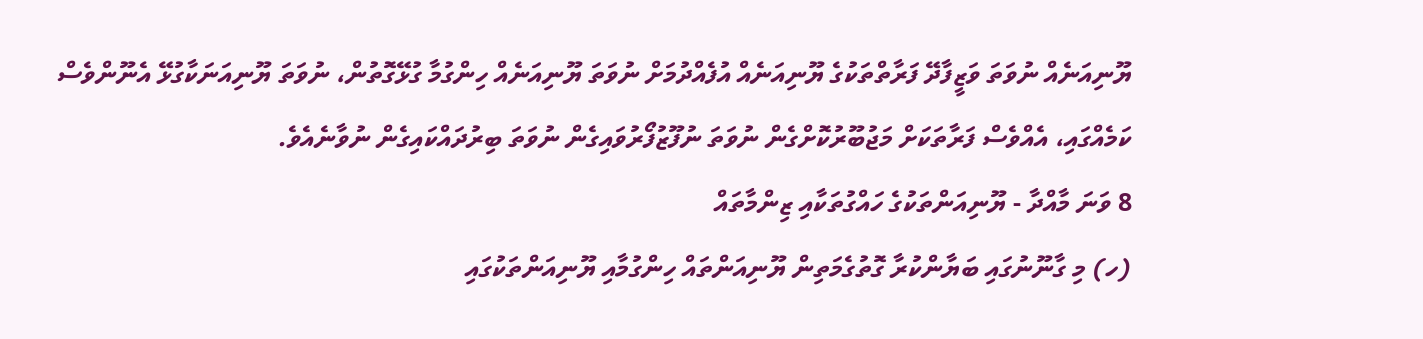ޔޫނިއަނެއް ނުވަތަ ވަޒީފާދޭ ފަރާތްތަކުގެ ޔޫނިއަނެއް އުފެއްދުމަށް ނުވަތަ ޔޫނިއަނެއް ހިންގުމާ ގުޅޭގޮތުން، ނުވަތަ ޔޫނިއަނަކާގުޅޭ އެނޫންވެސް ކަމެއްގައި، އެއްވެސް ފަރާތަކަށް މަޖުބޫރުކޮށްގެން ނުވަތަ ނުފޫޒުފޯރުވައިގެން ނުވަތަ ބިރުދައްކައިގެން ނުވާނެއެވެ.
8 ވަނަ މާއްދާ - ޔޫނިއަންތަކުގެ ހައްގުތަކާއި ޒިންމާތައް
(ހ) މި ގާނޫނުގައި ބަޔާންކުރާ ގޮތުގެމަތިން ޔޫނިއަންތައް ހިންގުމާއި ޔޫނިއަންތަކުގައި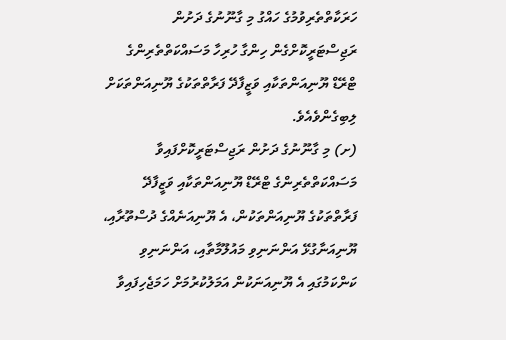ހަރަކާތްތެރިވުމުގެ ހައްގު މި ގާނޫނުގެ ދަށުން ރަޖިސްޓަރީކޮށްގެން ހިންގާ ހުރިހާ މަސައްކަތްތެރިންގެ ޓްރޭޑް ޔޫނިއަންތަކާއި ވަޒީފާދޭ ފަރާތްތަކުގެ ޔޫނިއަންތަކަށް ލިބިގެންވެއެވެ.
(ށ) މި ގާނޫނުގެ ދަށުން ރަޖިސްޓަރީކޮށްފައިވާ މަސައްކަތްތެރިންގެ ޓްރޭޑް ޔޫނިއަންތަކާއި ވަޒީފާދޭ ފަރާތްތަކުގެ ޔޫނިއަންތަކުން، އެ ޔޫނިއަނެއްގެ ދުސްތޫރާއި، ޔޫނިއަނާގުޅޭ އަންނަނިވި މައުލޫމާތާއި، އަންނަނިވި ކަންކަމުގައި އެ ޔޫނިއަނަކުން އަމަލުކުރުމަށް ހަމަޖެހިފައިވާ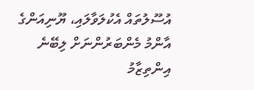އުސޫލުތައް އެކުލަވާލައި، ޔޫނިއަންގެ އާންމު މެންބަރުންނަށް ލިބޭނެ އިންތިޒާމު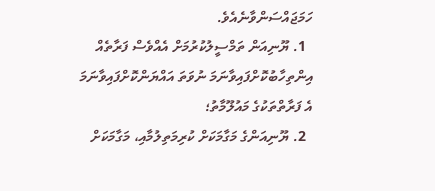ހަމަޖައްސަންވާނެއެވެ.
  1. ޔޫނިއަން ތަމްސީލުކުރުމަށް އެއްވެސް ފަރާތެއް އިންތިހާބުކޮށްފައިވާނަމަ ނުވަތަ އައްޔަންކޮށްފައިވާނަމަ އެ ފަރާތްތަކުގެ މައުލޫމާތު؛
  2. ޔޫނިއަންގެ މަގާމަކަށް ކުރިމަތިލުމާއި، މަގާމަކަށް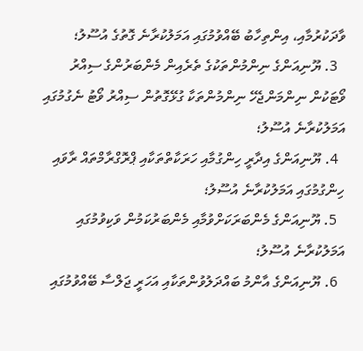ވާދަކުރުމާއި، އިންތިހާބު ބޭއްވުމުގައި އަމަލުކުރާނެ ގޮތުގެ އުސޫލު؛
  3. ޔޫނިއަންގެ ނިންމުންތަކުގެ ތެރެއިން މެންބަރުންގެ ސިއްރު ވޯޓަކުން ނިންމަންޖެހޭ ނިންމުންތަކާ ގުޅޭގޮތުން ސިއްރު ވޯޓު ނެގުމުގައި އަމަލުކުރާނެ އުސޫލު؛
  4. ޔޫނިއަންގެ އިދާރީ ހިންގުމާއި ހަރަކާތްތަކާއި ޕްރޮގްރާމްތައް ރާވައި ހިންގުމުގައި އަމަލުކުރާނެ އުސޫލު؛
  5. ޔޫނިއަންގެ މެންބަރަކަށްވުމާއި މެންބަރުކަމުން ވަކިވުމުގައި އަމަލުކުރާނެ އުސޫލު؛
  6. ޔޫނިއަންގެ އާންމު ބައްދަލުވުންތަކާއި އަހަރީ ޖަލްސާ ބޭއްވުމުގައި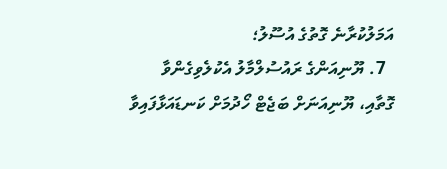އަމަލުކުރާނެ ގޮތުގެ އުސޫލު؛
  7. ޔޫނިއަންގެ ރައުސުލްމާލު އެކުލެވިގެންވާ ގޮތާއި، ޔޫނިއަނަށް ބަޖެޓް ހޯދުމަށް ކަނޑައަޅާފައިވާ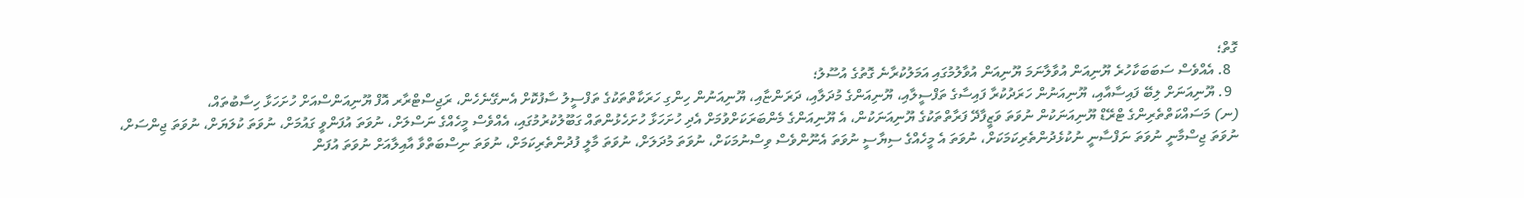ގޮތް؛
  8. އެއްވެސް ސަބަބަކާހުރެ ޔޫނިއަން އުވާލާނަމަ ޔޫނިއަން އުވާލުމުގައި އަމަލުކުރާނެ ގޮތުގެ އުސޫލު؛
  9. ޔޫނިއަނަށް ލިބޭ ފައިސާއާއި، ޔޫނިއަނުން ހަރަދުކުރާ ފައިސާގެ ތަފްސީލާއި، ޔޫނިއަންގެ މުދަލާއި، ދަރަންޏާއި، ޔޫނިއަނުން ހިންގި ހަރަކާތްތަކުގެ ތަފްސީލު ސާފުކޮށް އެނގޭނެހެން، ރަޖިސްޓްރާރ އޮފް ޔޫނިއަންސްއަށް ހުށަހަޅާ ހިސާބުތައް،
(ނ) މަސައްކަތްތެރިންގެ ޓްރޭޑް ޔޫނިއަނަކުން ނުވަތަ ވަޒީފާދޭ ފަރާތްތަކުގެ ޔޫނިއަނަކުން، އެ ޔޫނިއަންގެ މެންބަރަކަށްވުމަށް އެދި ހުށަހަޅާ ހުށަހެޅުންތައް ގަބޫލުކުރުމުގައި، އެއްވެސް މީހެއްގެ ނަސްލަށް، ނުވަތަ އުފަންވީ ގައުމަށް، ނުވަތަ ކުލަޔަށް، ނުވަތަ ޖިންސަށް، ނުވަތަ ޖިސްމާނީ ނުވަތަ ނަފްސާނީ ނުކުޅެދުންތެރިކަމަކަށް، ނުވަތަ އެ މީހެއްގެ ސިޔާސީ ނުވަތަ އެނޫންވެސް ވިސްނުމަކަށް، ނުވަތަ މުދަލަށް، ނުވަތަ މާލީ ފުދުންތެރިކަމަށް، ނުވަތަ ނިސްބަތްވާ އާއިލާއަށް ނުވަތަ އުފަން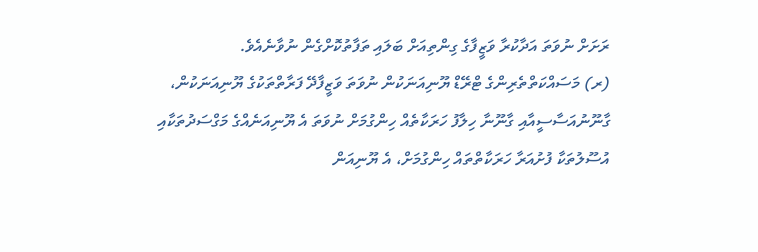ރަށަށް ނުވަތަ އަދާކުރާ ވަޒީފާގެ ގިންތިއަށް ބަލައި ތަފާތުކޮށްގެން ނުވާނެއެވެ.
(ރ) މަސައްކަތްތެރިންގެ ޓްރޭޑް ޔޫނިއަނަކުން ނުވަތަ ވަޒީފާދޭ ފަރާތްތަކުގެ ޔޫނިއަނަކުން، ގާނޫނުއަސާސީއާއި ގާނޫނާ ހިލާފު ހަރަކާތެއް ހިންގުމަށް ނުވަތަ އެ ޔޫނިއަނެއްގެ މަގްސަދުތަކާއި އުސޫލުތަކާ ފުށުއަރާ ހަރަކާތްތައް ހިންގުމަށް، އެ ޔޫނިއަން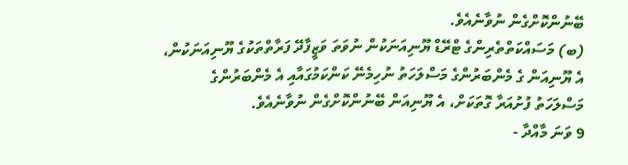ބޭނުންކޮށްގެން ނުވާނެއެވެ.
(ބ) މަސައްކަތްތެރިންގެ ޓްރޭޑް ޔޫނިއަނަކުން ނުވަތަ ވަޒީފާދޭ ފަރާތްތަކުގެ ޔޫނިއަނަކުން، އެ ޔޫނިއަން ގެ މެންބަރުންގެ މަސްލަހަތު ނުހިމެނޭ ކަންކަމުގައާއި އެ މެންބަރުންގެ މަސްލަހަތު ފުށުއަރާ ގޮތަކަށް، އެ ޔޫނިއަން ބޭނުންކޮށްގެން ނުވާނެއެވެ.
9 ވަނަ މާއްދާ -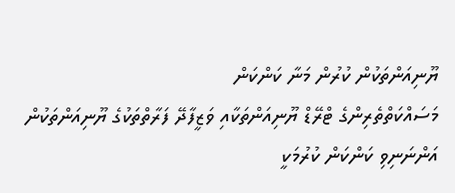ޔޫނިއަންތަކުން ކުރުން މަނާ ކަންކަން
މަސައްކަތްތެރިންގެ ޓްރޭޑް ޔޫނިއަންތަކާއި ވަޒީފާދޭ ފަރާތްތަކުގެ ޔޫނިއަންތަކުން އަންނަނިވި ކަންކަން ކުރުމަކީ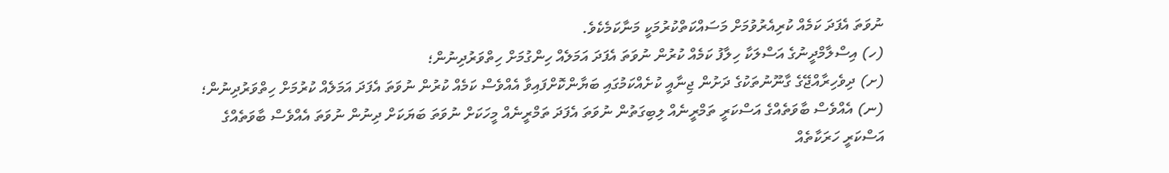ނުވަތަ އެފަދަ ކަމެއް ކުރިއެރުވުމަށް މަސައްކަތްކުރުމަކީ މަނާކަމެކެވެ.
(ހ) އިސްލާމްދީނުގެ އަސްލަކާ ހިލާފު ކަމެއް ކުރުން ނުވަތަ އެފަދަ އަމަލެއް ހިންގުމަށް ހިތްވަރުދިނުން؛
(ށ) ދިވެހިރާއްޖޭގެ ގާނޫނުތަކުގެ ދަށުން ޖިނާއީ ކުށެއްކަމުގައި ބަޔާންކޮށްފައިވާ އެއްވެސް ކަމެއް ކުރުން ނުވަތަ އެފަދަ އަމަލެއް ކުރުމަށް ހިތްވަރުދިނުން؛
(ނ) އެއްވެސް ބާވަތެއްގެ އަސްކަރީ ތަމްރީނެއް ލިބިގަތުން ނުވަތަ އެފަދަ ތަމްރީނެއް މީހަކަށް ނުވަތަ ބަޔަކަށް ދިނުން ނުވަތަ އެއްވެސް ބާވަތެއްގެ އަސްކަރީ ހަރަކާތެއް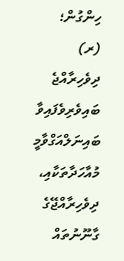ހިންގުން؛
(ރ) ދިވެހިރާއްޖެ ބައިވެރިވެފައިވާ ބައިނަލްއަގްވާމީ މުއާހަދާތަކާއި، ދިވެހިރާއްޖޭގެ ގާނޫނުތައް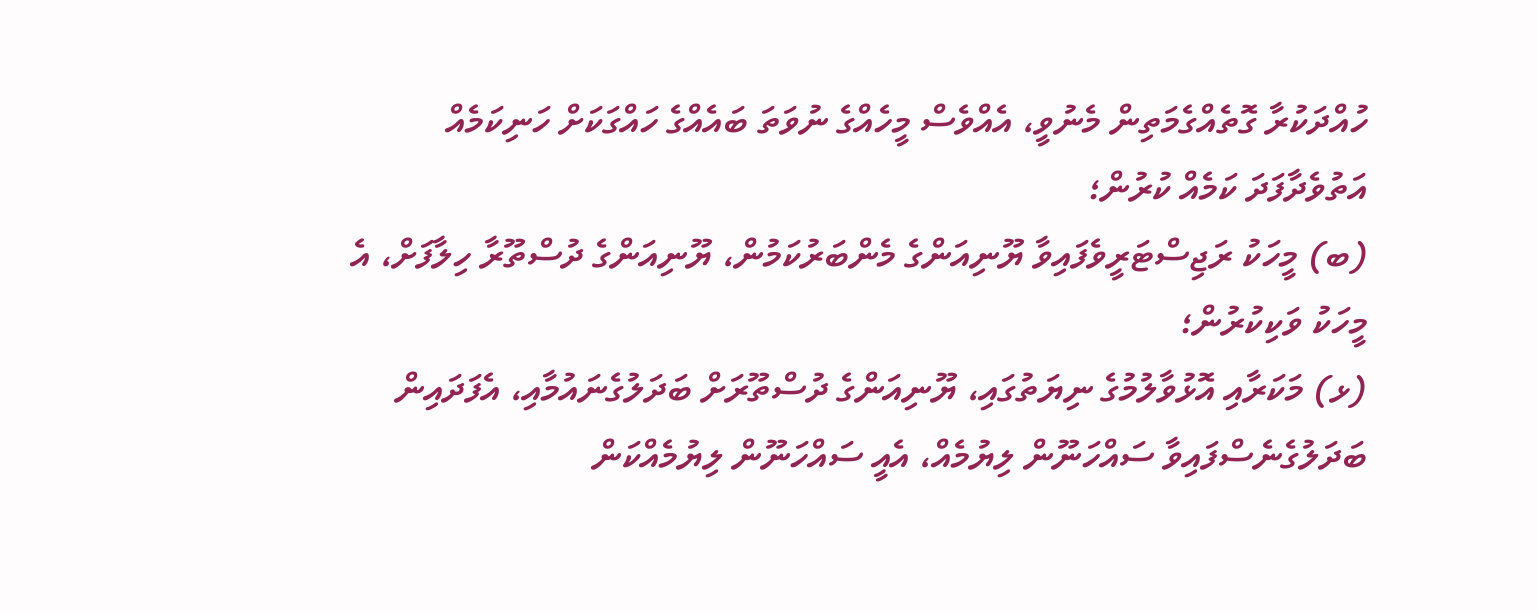ހުއްދަކުރާ ގޮތެއްގެމަތިން މެނުވީ، އެއްވެސް މީހެއްގެ ނުވަތަ ބައެއްގެ ހައްގަކަށް ހަނިކަމެއް އަތުވެދާފަދަ ކަމެއް ކުރުން؛
(ބ) މީހަކު ރަޖިސްޓަރީވެފައިވާ ޔޫނިއަންގެ މެންބަރުކަމުން، ޔޫނިއަންގެ ދުސްތޫރާ ހިލާފަށް، އެ މީހަކު ވަކިކުރުން؛
(ޅ) މަކަރާއި އޮޅުވާލުމުގެ ނިޔަތުގައި، ޔޫނިއަންގެ ދުސްތޫރަށް ބަދަލުގެނައުމާއި، އެފަދައިން ބަދަލުގެނެސްފައިވާ ސައްހަނޫން ލިޔުމެއް، އެއީ ސައްހަނޫން ލިޔުމެއްކަން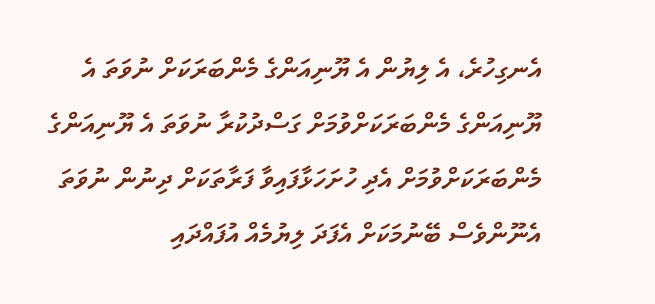އެނގިހުރެ، އެ ލިޔުން އެ ޔޫނިއަންގެ މެންބަރަކަށް ނުވަތަ އެ ޔޫނިއަންގެ މެންބަރަކަށްވުމަށް ގަސްދުކުރާ ނުވަތަ އެ ޔޫނިއަންގެ މެންބަރަކަށްވުމަށް އެދި ހުށަހަޅާފައިވާ ފަރާތަކަށް ދިނުން ނުވަތަ އެނޫންވެސް ބޭނުމަކަށް އެފަދަ ލިޔުމެއް އުފައްދައި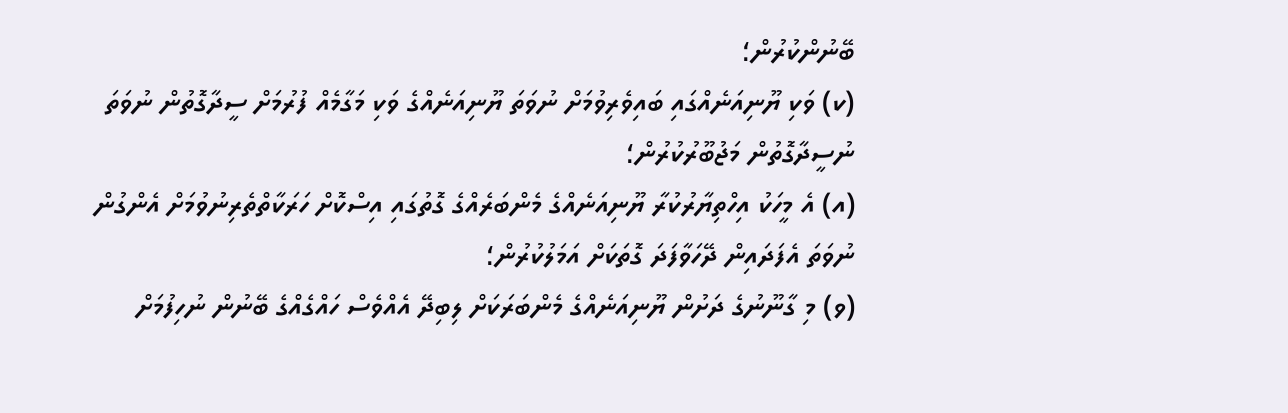ބޭނުންކުރުން؛
(ކ) ވަކި ޔޫނިއަނެއްގައި ބައިވެރިވުމަށް ނުވަތަ ޔޫނިއަނެއްގެ ވަކި މަގާމެއް ފުރުމަށް ސީދާގޮތުން ނުވަތަ ނުސީދާގޮތުން މަޖުބޫރުކުރުން؛
(އ) އެ މީހަކު އިހްތިޔާރުކުރާ ޔޫނިއަނެއްގެ މެންބަރެއްގެ ގޮތުގައި އިސްކޮށް ހަރަކާތްތެރިނުވުމަށް އެންގުން ނުވަތަ އެފަދައިން ދޭހަވާފަދަ ގޮތަކަށް އަމަލުކުރުން؛
(ވ) މި ގާނޫނުގެ ދަށުން ޔޫނިއަނެއްގެ މެންބަރަކަށް ލިބިދޭ އެއްވެސް ހައްގެއްގެ ބޭނުން ނުހިފުމަށް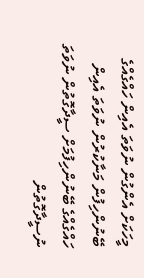މީހަކަށް އެންގުން ނުވަތަ އެއިން ހައްގެއްގެ ބޭނުންހިފުން މަނާކުރުން ނުވަތަ އެއިން ހައްގެއްގެ ބޭނުންހިފުމަށް ސީދާގޮތުން ނުވަތަ ނުސީދާގޮތުން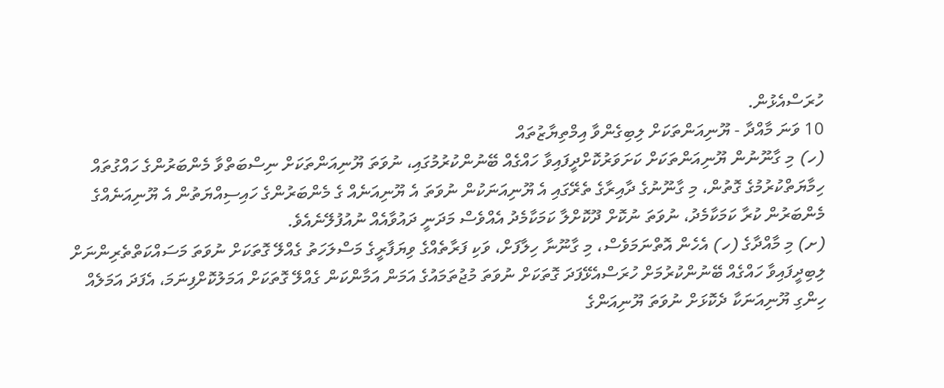ހުރަސްއެޅުން.
10 ވަނަ މާއްދާ - ޔޫނިއަންތަކަށް ލިބިގެންވާ އިމްތިޔާޒުތައް
(ހ) މި ގާނޫނުން ޔޫނިއަންތަކަށް ކަށަވަރުކޮށްދީފައިވާ ހައްގެއް ބޭނުންކުރުމުގައި، ނުވަތަ ޔޫނިއަންތަކަށް ނިސްބަތްވާ މެންބަރުންގެ ހައްގުތައް ހިމާޔަތްކުރުމުގެ ގޮތުން، މި ގާނޫނުގެ ދާއިރާގެ ތެރޭގައި އެ ޔޫނިއަނަކުން ނުވަތަ އެ ޔޫނިއަނެއް ގެ މެންބަރުންގެ ހައިސިއްޔަތުން އެ ޔޫނިއަނެއްގެ މެންބަރުން ކުރާ ކަމަކާމެދު، ނުވަތަ ނުކޮށް ދޫކޮށްލާ ކަމަކާމެދު އެއްވެސް މަދަނީ ދައުވާއެއް ނުއުފުލޭނެއެވެ.
(ށ) މި މާއްދާގެ (ހ) އެހެން އޮތްނަމަވެސް، މި ގާނޫނާ ހިލާފަށް، ވަކި ފަރާތެއްގެ ވިޔަފާރީގެ މަސްލަހަތު ގެއްލޭ ގޮތަކަށް ނުވަތަ މަސައްކަތްތެރިންނަށް ލިބިދީފައިވާ ހައްގެއް ބޭނުންކުރުމަށް ހުރަސްއެޅޭފަދަ ގޮތަކަށް ނުވަތަ މުޖުތަމައުގެ އަމަން އަމާންކަން ގެއްލޭ ގޮތަކަށް އަމަލުކޮށްފިނަމަ، އެފަދަ އަމަލެއް ހިންގި ޔޫނިއަނަކާ ދެކޮޅަށް ނުވަތަ ޔޫނިއަންގެ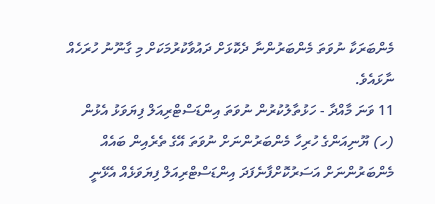މެންބަރަކާ ނުވަތަ މެންބަރުންނާ ދެކޮޅަށް ދައުވާކުރުމަކަށް މި ގާނޫނު ހުރަހެއް ނާޅައެވެ.
11 ވަނަ މާއްދާ - ހަޅުތާލުކުރުން ނުވަތަ އިންޑަސްޓްރިއަލް ފިޔަވަޅު އެޅުން
(ހ) ޔޫނިއަންގެ ހުރިހާ މެންބަރުންނަށް ނުވަތަ އޭގެ ތެރެއިން ބައެއް މެންބަރުންނަށް އަސަރުކޮށްފާނެފަދަ އިންޑަސްޓްރިއަލް ފިޔަވަޅެއް އެޅޭނީ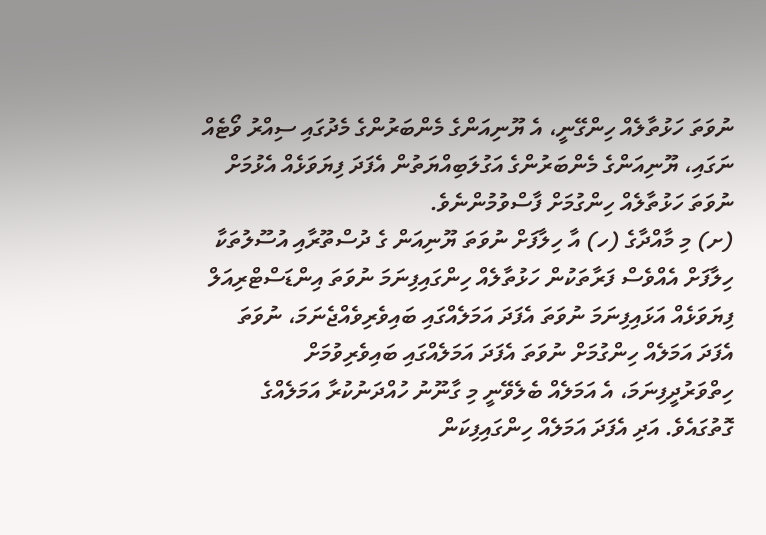ނުވަތަ ހަޅުތާލެއް ހިންގޭނީ، އެ ޔޫނިއަންގެ މެންބަރުންގެ މެދުގައި ސިއްރު ވޯޓެއް ނަގައި، ޔޫނިއަންގެ މެންބަރުންގެ އަގުލަބިއްޔަތުން އެފަދަ ފިޔަވަޅެއް އެޅުމަށް ނުވަތަ ހަޅުތާލެއް ހިންގުމަށް ފާސްވުމުންނެވެ.
(ށ) މި މާއްދާގެ (ހ) އާ ހިލާފަށް ނުވަތަ ޔޫނިއަން ގެ ދުސްތޫރާއި އުސޫލުތަކާ ހިލާފަށް އެއްވެސް ފަރާތަކުން ހަޅުތާލެއް ހިންގައިފިނަމަ ނުވަތަ އިންޑަސްޓްރިއަލް ފިޔަވަޅެއް އަޅައިފިނަމަ ނުވަތަ އެފަދަ އަމަލެއްގައި ބައިވެރިވެއްޖެނަމަ، ނުވަތަ އެފަދަ އަމަލެއް ހިންގުމަށް ނުވަތަ އެފަދަ އަމަލެއްގައި ބައިވެރިވުމަށް ހިތްވަރުދީފިނަމަ، އެ އަމަލެއް ބެލެވޭނީ މި ގާނޫނު ހުއްދަނުކުރާ އަމަލެއްގެ ގޮތުގައެވެ. އަދި އެފަދަ އަމަލެއް ހިންގައިފިކަން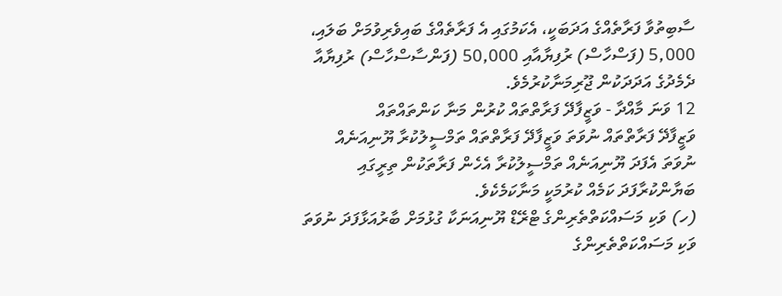ސާބިތުވާ ފަރާތެއްގެ އަދަބަކީ، އެކަމުގައި އެ ފަރާތެއްގެ ބައިވެރިވުމަށް ބަލައި، 5,000 (ފަސްހާސް) ރުފިޔާއާއި 50,000 (ފަންސާސްހާސް) ރުފިޔާއާ ދެމެދުގެ އަދަދަކުން ޖޫރިމަނާކުރުމެވެ.
12 ވަނަ މާއްދާ - ވަޒީފާދޭ ފަރާތްތައް ކުރުން މަނާ ކަންތައްތައް
ވަޒީފާދޭ ފަރާތްތައް ނުވަތަ ވަޒީފާދޭ ފަރާތްތައް ތަމްސީލުކުރާ ޔޫނިއަނެއް ނުވަތަ އެފަދަ ޔޫނިއަނެއް ތަމްސީލުކުރާ އެހެން ފަރާތަކުން ތިރީގައި ބަޔާންކުރާފަދަ ކަމެއް ކުރުމަކީ މަނާކަމެކެވެ.
(ހ) ވަކި މަސައްކަތްތެރިންގެ ޓްރޭޑް ޔޫނިއަނަކާ ގުޅުމަށް ބާރުއަޅާފަދަ ނުވަތަ ވަކި މަސައްކަތްތެރިންގެ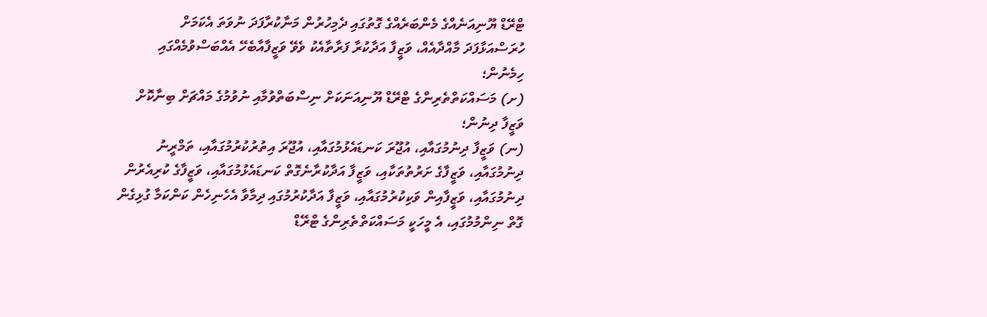ޓްރޭޑް ޔޫނިއަނެއްގެ މެންބަރެއްގެ ގޮތުގައި ދެމިހުރުން މަނާކުރާފަދަ ނުވަތަ އެކަމަށް ހުރަސްއަޅާފަދަ މާއްދާއެއް، ވަޒީފާ އަދާކުރާ ފަރާތާއެކު ވެވޭ ވަޒީފާއާބެހޭ އެއްބަސްވުމެއްގައި ހިމެނުން؛
(ށ) މަސައްކަތްތެރިންގެ ޓްރޭޑް ޔޫނިއަނަކަށް ނިސްބަތްވުމާއި ނުވުމުގެ މައްޗަށް ބިނާކޮށް ވަޒީފާ ދިނުން؛
(ނ) ވަޒީފާ ދިނުމުގައާއި، އުޖޫރަ ކަނޑައެޅުމުގައާއި، އުޖޫރަ އިތުރުކުރުމުގައާއި، ތަމްރީނު ދިނުމުގައާއި، ވަޒީފާގެ ށަރުތުތަކާއި، ވަޒީފާ އަދާކުރާނެގޮތް ކަނޑައެޅުމުގައާއި، ވަޒީފާގެ ކުރިއެރުން ދިނުމުގައާއި، ވަޒީފާއިން ވަކިކުރުމުގައާއި، ވަޒީފާ އަދާކުރުމުގައި ދިމާވާ އެހެނިހެން ކަންކަމާ ގުޅިގެން ގޮތް ނިންމުމުގައި، އެ މީހަކީ މަސައްކަތްތެރިންގެ ޓްރޭޑް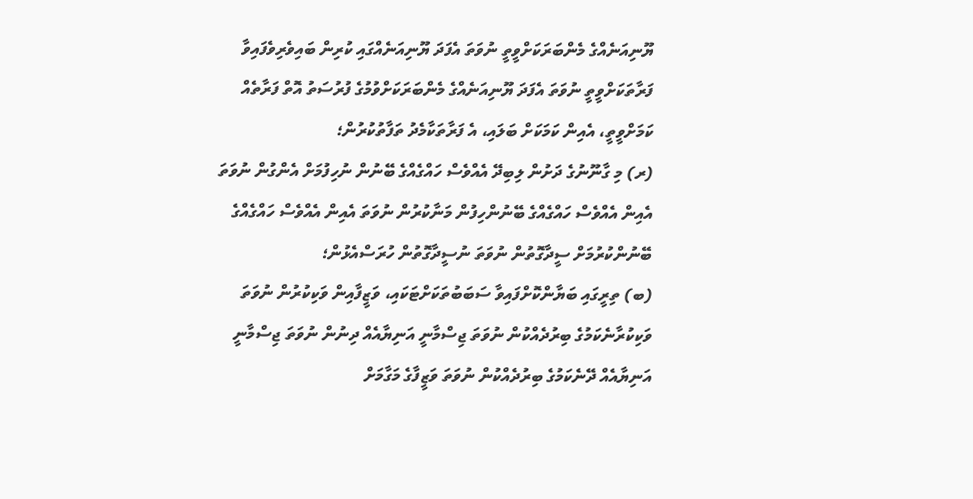ޔޫނިއަނެއްގެ މެންބަރަކަށްވީތީ ނުވަތަ އެފަދަ ޔޫނިއަނެއްގައި ކުރިން ބައިވެރިވެފައިވާ ފަރާތަކަށްވީތީ ނުވަތަ އެފަދަ ޔޫނިއަނެއްގެ މެންބަރަކަށްވުމުގެ ފުރުސަތު އޮތް ފަރާތެއް ކަމަށްވީތީ، އެއިން ކަމަކަށް ބަލައި، އެ ފަރާތަކާމެދު ތަފާތުކުރުން؛
(ރ) މި ގާނޫނުގެ ދަށުން ލިބިދޭ އެއްވެސް ހައްގެއްގެ ބޭނުން ނުހިފުމަށް އެންގުން ނުވަތަ އެއިން އެއްވެސް ހައްގެއްގެ ބޭނުންހިފުން މަނާކުރުން ނުވަތަ އެއިން އެއްވެސް ހައްގެއްގެ ބޭނުންކުރުމަށް ސީދާގޮތުން ނުވަތަ ނުސީދާގޮތުން ހުރަސްއެޅުން؛
(ބ) ތިރީގައި ބަޔާންކޮށްފައިވާ ސަބަބުތަކަށްޓަކައި، ވަޒީފާއިން ވަކިކުރުން ނުވަތަ ވަކިކުރާނެކަމުގެ ބިރުދެއްކުން ނުވަތަ ޖިސްމާނީ އަނިޔާއެއް ދިނުން ނުވަތަ ޖިސްމާނީ އަނިޔާއެއް ދޭނެކަމުގެ ބިރުދެއްކުން ނުވަތަ ވަޒީފާގެ މަގާމަށް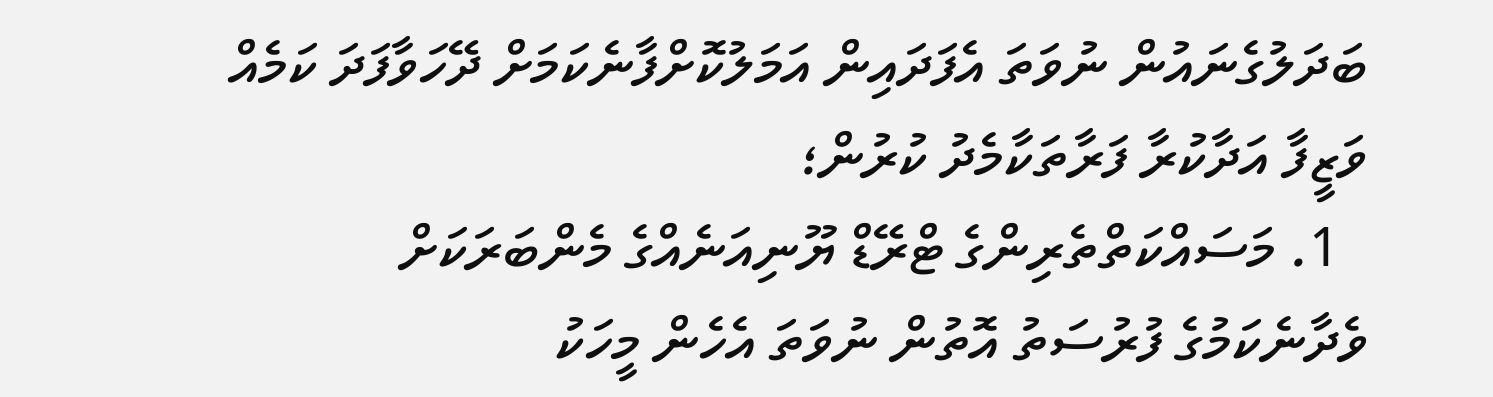ބަދަލުގެނައުން ނުވަތަ އެފަދައިން އަމަލުކޮށްފާނެކަމަށް ދޭހަވާފަދަ ކަމެއް ވަޒީފާ އަދާކުރާ ފަރާތަކާމެދު ކުރުން؛
  1. މަސައްކަތްތެރިންގެ ޓްރޭޑް ޔޫނިއަނެއްގެ މެންބަރަކަށް ވެދާނެކަމުގެ ފުރުސަތު އޮތުން ނުވަތަ އެހެން މީހަކު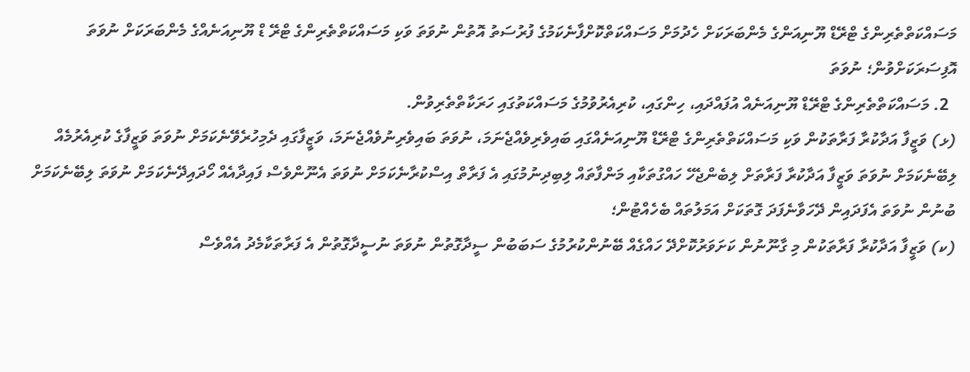މަސައްކަތްތެރިންގެ ޓްރޭޑް ޔޫނިއަންގެ މެންބަރަކަށް ހެދުމަށް މަސައްކަތްކޮށްފާނެކަމުގެ ފުރުސަތު އޮތުން ނުވަތަ ވަކި މަސައްކަތްތެރިންގެ ޓްރޭ ޑް ޔޫނިއަނެއްގެ މެންބަރަކަށް ނުވަތަ އޮފިސަރަކަށްވުން؛ ނުވަތަ
  2. މަސައްކަތްތެރިންގެ ޓްރޭޑް ޔޫނިއަނެއް އުފައްދައި، ހިންގައި، ކުރިއެރުވުމުގެ މަސައްކަތުގައި ހަރަކާތްތެރިވުން.
(ޅ) ވަޒީފާ އަދާކުރާ ފަރާތަކުން ވަކި މަސައްކަތްތެރިންގެ ޓްރޭޑް ޔޫނިއަނެއްގައި ބައިވެރިވެއްޖެނަމަ، ނުވަތަ ބައިވެރިނުވެއްޖެނަމަ، ވަޒީފާގައި ދެމިހުރެވޭނެކަމަށް ނުވަތަ ވަޒީފާގެ ކުރިއެރުމެއް ލިބޭނެކަމަށް ނުވަތަ ވަޒީފާ އަދާކުރާ ފަރާތަށް ލިބެންޖެހޭ ހައްގުތަކާއި މަންފާތައް ލިބިދިނުމުގައި އެ ފަރާތް އިސްކުރާނެކަމަށް ނުވަތަ އެނޫންވެސް ފައިދާއެއް ހޯދައިދޭނެކަމަށް ނުވަތަ ލިބޭނެކަމަށް ބުނުން ނުވަތަ އެފަދައިން ދޭހަވާނެފަދަ ގޮތަކަށް އަމަލުތައް ބެހެއްޓުން؛
(ކ) ވަޒީފާ އަދާކުރާ ފަރާތަކުން މި ގާނޫނުން ކަށަވަރުކޮށްދޭ ހައްގެއް ބޭނުންކުރުމުގެ ސަބަބުން ސީދާގޮތުން ނުވަތަ ނުސީދާގޮތުން އެ ފަރާތަކާމެދު އެއްވެސް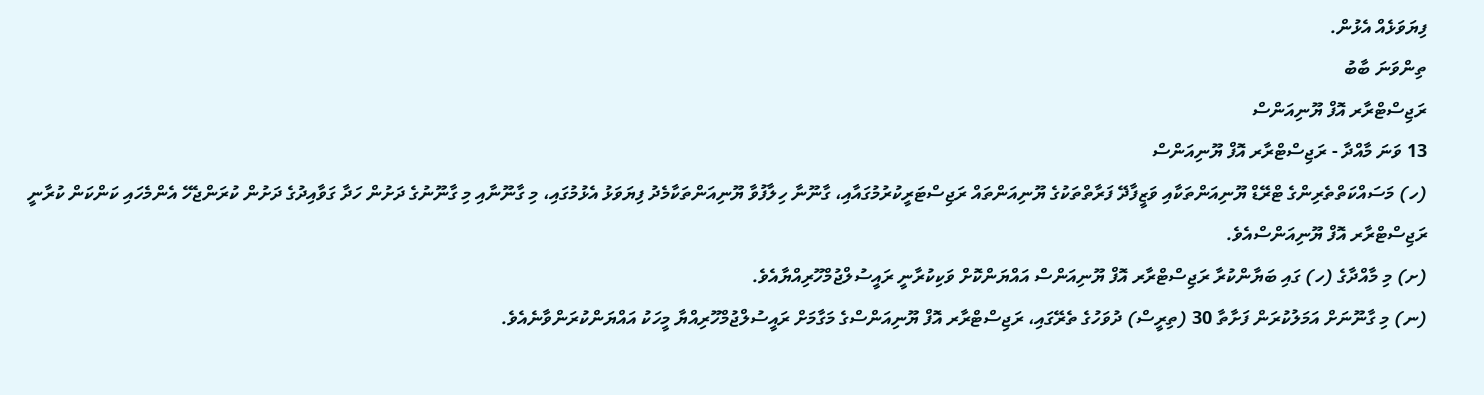ފިޔަވަޅެއް އެޅުން.
ތިންވަނަ ބާބު
ރަޖިސްޓްރާރ އޮފް ޔޫނިއަންސް
13 ވަނަ މާއްދާ - ރަޖިސްޓްރާރ އޮފް ޔޫނިއަންސް
(ހ) މަސައްކަތްތެރިންގެ ޓްރޭޑް ޔޫނިއަންތަކާއި ވަޒީފާދޭ ފަރާތްތަކުގެ ޔޫނިއަންތައް ރަޖިސްޓަރީކުރުމުގައާއި، ގާނޫނާ ހިލާފުވާ ޔޫނިއަންތަކާމެދު ފިޔަވަޅު އެޅުމުގައި، މި ގާނޫނާއި މި ގާނޫނުގެ ދަށުން ހަދާ ގަވާއިދުގެ ދަށުން ކުރަންޖެހޭ އެންމެހައި ކަންކަން ކުރާނީ ރަޖިސްޓްރާރ އޮފް ޔޫނިއަންސްއެވެ.
(ށ) މި މާއްދާގެ (ހ) ގައި ބަޔާންކުރާ ރަޖިސްޓްރާރ އޮފް ޔޫނިއަންސް އައްޔަންކޮށް ވަކިކުރާނީ ރައީސުލްޖުމްހޫރިއްޔާއެވެ.
(ނ) މި ގާނޫނަށް އަމަލުކުރަން ފަށާތާ 30 (ތިރީސް) ދުވަހުގެ ތެރޭގައި، ރަޖިސްޓްރާރ އޮފް ޔޫނިއަންސްގެ މަގާމަށް ރައީސުލްޖުމްހޫރިއްޔާ މީހަކު އައްޔަންކުރަންވާނެއެވެ.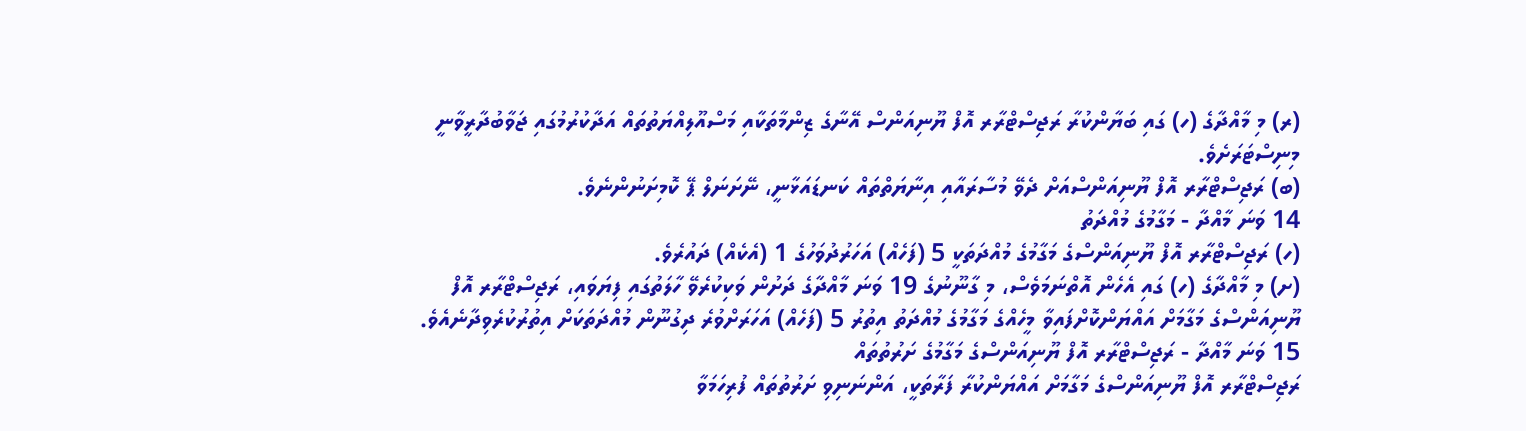(ރ) މި މާއްދާގެ (ހ) ގައި ބަޔާންކުރާ ރަޖިސްޓްރާރ އޮފް ޔޫނިއަންސް އޭނާގެ ޒިންމާތަކާއި މަސްއޫލިއްޔަތުތައް އަދާކުރުމުގައި ޖަވާބުދާރީވާނީ މިނިސްޓަރަށެވެ.
(ބ) ރަޖިސްޓްރާރ އޮފް ޔޫނިއަންސްއަށް ދެވޭ މުސާރައާއި އިނާޔަތްތައް ކަނޑައަޅާނީ، ނޭށަނަލް ޕޭ ކޮމިށަނުންނެވެ.
14 ވަނަ މާއްދާ - މަގާމުގެ މުއްދަތު
(ހ) ރަޖިސްޓްރާރ އޮފް ޔޫނިއަންސްގެ މަގާމުގެ މުއްދަތަކީ 5 (ފަހެއް) އަހަރުދުވަހުގެ 1 (އެކެއް) ދައުރެވެ.
(ށ) މި މާއްދާގެ (ހ) ގައި އެހެން އޮތްނަމަވެސް، މި ގާނޫނުގެ 19 ވަނަ މާއްދާގެ ދަށުން ވަކިކުރެވޭ ހާލަތުގައި ފިޔަވައި، ރަޖިސްޓްރާރ އޮފް ޔޫނިއަންސްގެ މަގާމަށް އައްޔަންކޮށްފައިވާ މީހެއްގެ މަގާމުގެ މުއްދަތު އިތުރު 5 (ފަހެއް) އަހަރަށްވުރެ ދިގުނޫން މުއްދަތަކަށް އިތުރުކުރެވިދާނެއެވެ.
15 ވަނަ މާއްދާ - ރަޖިސްޓްރާރ އޮފް ޔޫނިއަންސްގެ މަގާމުގެ ށަރުތުތައް
ރަޖިސްޓްރާރ އޮފް ޔޫނިއަންސްގެ މަގާމަށް އައްޔަންކުރާ ފަރާތަކީ، އަންނަނިވި ށަރުތުތައް ފުރިހަމަވާ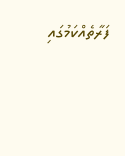ފަރާތެއްކަމުގައި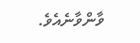ވާންވާނެއެވެ.